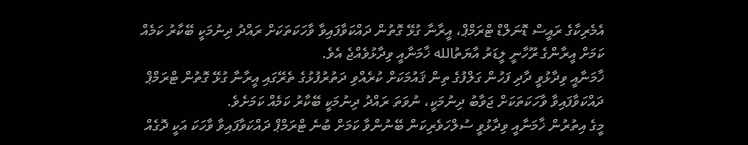އެމެރިކާގެ ރައީސް ޑޮނަލްޑް ޓްރަމްޕް، އީރާނާ ގުޅޭ ގޮތުން ދައްކަވާފައިވާ ވާހަކަތަކަށް ރައްދު ދިނުމަކީ ބޭކާރު ކަމެއް ކަމަށް އީރާންގެ ރޫހާނީ ލީޑަރު އާޔަތުالله ޚާމަނާއީ ވިދާޅުވެއްޖެ އެވެ.
ޚާމަނާއީ ވިދާޅުވީ ދާދި ފަހުން ގަލްފުގެ ތިން ޤައުމަކަށް ކުރެއްވި ދަތުރުފުޅުގެ ތެރޭގައި އީރާނާ ގުޅޭ ގޮތުން ޓްރަމްޕް ދައްކަވާފައިވާ ވާހަކަތަކަށް ޖަވާބު ދިނުމަކީ، ނުވަތަ ރައްދު ދިނުމަކީ ބޭކާރު ކަމެއް ކަމަށެވެ.
މީގެ އިތުރުން ޚާމަނާއީ ވިދާޅުވީ ސުލްހަވެރިކަން ބޭނުންވާ ކަމަށް ބުނެ ޓްރަމްޕް ދައްކަވާފައިވާ ވާހަކަ އަކީ ދޮގެއް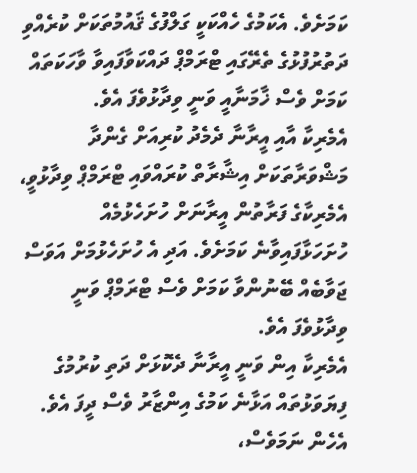ކަމަށެވެ. އެކަމުގެ ހެއްކަކީ ގަލްފުގެ ޤައުމުތަކަށް ކުރެއްވި ދަތުރުފުޅުގެ ތެރޭގައި ޓްރަމްޕް ދައްކަވާފައިވާ ވާހަކަތައް ކަމަށް ވެސް ޚާމަނާއީ ވަނީ ވިދާޅުވެފަ އެވެ.
އެމެރިކާ އާއި އީރާނާ ދެމެދު ކުރިއަށް ގެންދާ މަޝްވަރާތަކަށް އިޝާރާތް ކުރައްވައި ޓްރަމްޕް ވިދާޅުވީ، އެމެރިކާގެ ފަރާތުން އީރާނަށް ހުށަހެޅުމެއް ހުށަހަޅާފައިވާނެ ކަމަށެވެ. އަދި އެ ހުށަހެޅުމަށް އަވަސް ޖަވާބެއް ބޭނުންވާ ކަމަށް ވެސް ޓްރަމްޕް ވަނީ ވިދާޅުވެފަ އެވެ.
އެމެރިކާ އިން ވަނީ އީރާނާ ދެކޮޅަށް ދަތި ކުރުމުގެ ފިޔަވަޅުތައް އަޅާނެ ކަމުގެ އިންޒާރު ވެސް ދީފަ އެވެ. އެހެން ނަމަވެސް،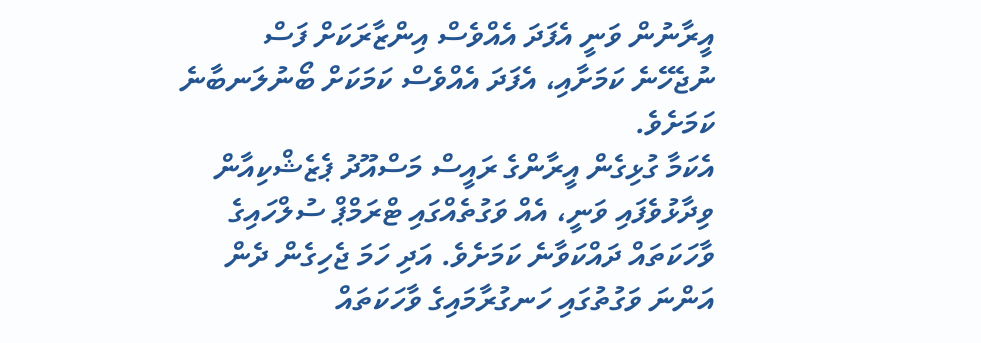އީރާނުން ވަނީ އެފަދަ އެއްވެސް އިންޒާރަކަށް ފަސް ނުޖެހޭނެ ކަމަށާއި، އެފަދަ އެއްވެސް ކަމަކަށް ބޯނުލަނބާނެ ކަމަށެވެ.
އެކަމާ ގުޅިގެން އީރާންގެ ރައީސް މަސްއޫދު ޕެޒެޝްކިއާން ވިދާޅުވެފައި ވަނީ، އެއް ވަގުތެއްގައި ޓްރަމްޕް ސުލްހައިގެ ވާހަކަތައް ދައްކަވާނެ ކަމަށެވެ. އަދި ހަމަ ޖެހިގެން ދެން އަންނަ ވަގުތުގައި ހަނގުރާމައިގެ ވާހަކަތައް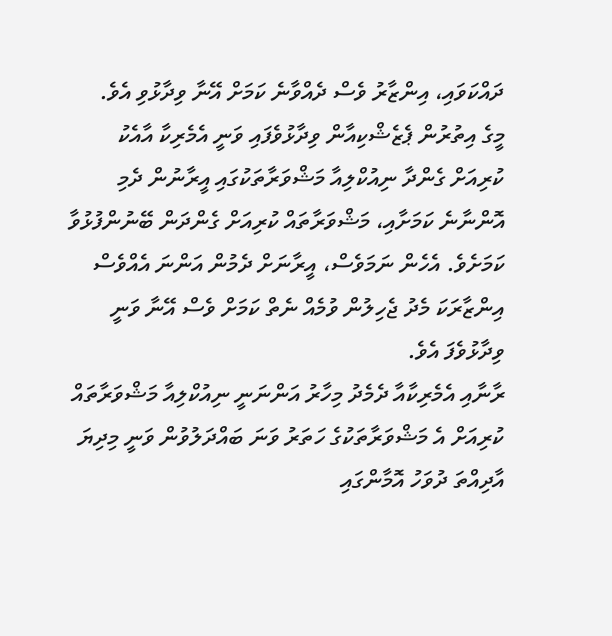ދައްކަވައި، އިންޒާރު ވެސް ދެއްވާނެ ކަމަށް އޭނާ ވިދާޅުވި އެވެ.
މީގެ އިތުރުން ޕެޒެޝްކިއާން ވިދާޅުވެފައި ވަނީ އެމެރިކާ އާއެކު ކުރިއަށް ގެންދާ ނިއުކްލިއާ މަޝްވަރާތަކުގައި އީރާނުން ދެމި އޮންނާނެ ކަމަށާއި، މަޝްވަރާތައް ކުރިއަށް ގެންދަން ބޭނުންފުޅުވާ ކަމަށެވެ. އެހެން ނަމަވެސް، އީރާނަށް ދެމުން އަންނަ އެއްވެސް އިންޒާރަކަ މެދު ޖެހިލުން ވުމެއް ނެތް ކަމަށް ވެސް އޭނާ ވަނީ ވިދާޅުވެފަ އެވެ.
ރާނާއި އެމެރިކާއާ ދެމެދު މިހާރު އަންނަނީ ނިއުކްލިއާ މަޝްވަރާތައް ކުރިއަށް އެ މަޝްވަރާތަކުގެ ހަތަރު ވަނަ ބައްދަލުވުން ވަނީ މިދިޔަ އާދިއްތަ ދުވަހު އޮމާންގައި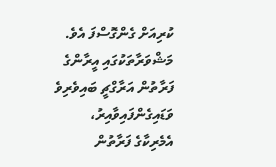ކުރިއަށް ގެންގޮސްފަ އެވެ. މަޝްވަރާތަކުގައި އީރާންގެ ފަރާތުން އަރާގްޗީ ބައިވެރިވެ ވަޑައިގެންފައިވާއިރު، އެމެރިކާގެ ފަރާތުން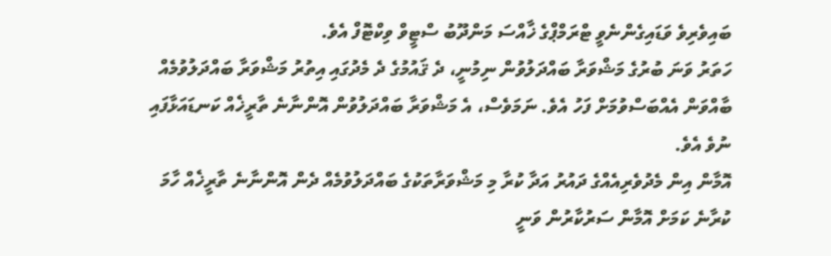ބައިވެރިވެ ވަޑައިގެންނެވީ ޓްރަމްޕްގެ ޚާއްސަ މަންދޫބު ސްޓީވް ވިކްޓޮފް އެވެ.
ހަތަރު ވަނަ ބުރުގެ މަޝްވަރާ ބައްދަލުވުން ނިމުނީ، ދެ ޤައުމުގެ ދެ މެދުގައި އިތުރު މަޝްވަރާ ބައްދަލުވުމެއް ބާއްވަން އެއްބަސްވުމަށް ފަހު އެވެ. ނަމަވެސް، އެ މަޝްވަރާ ބައްދަލުވުން އޮންނާނެ ތާރީޚެއް ކަނޑައަޅާފައި ނުވެ އެވެ.
އޮމާން އިން މެދުވެރިއެއްގެ ދައުރު އަދާ ކުރާ މި މަޝްވަރާތަކުގެ ބައްދަލުވުމެއް ދެން އޮންނާނެ ތާރީޚެއް ހާމަ ކުރާނެ ކަމަށް އޮމާން ސަރުކާރުން ވަނީ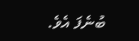ބުނެފަ އެވެ.